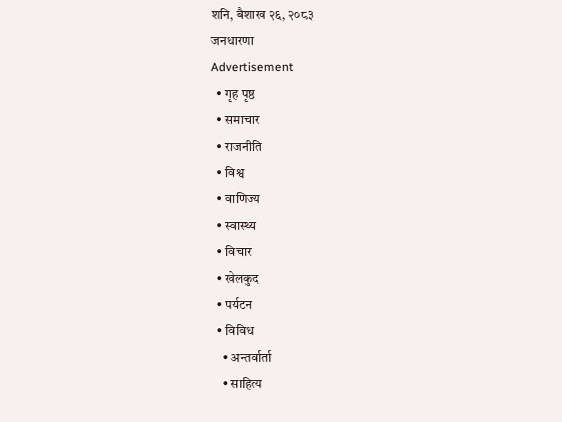शनि, बैशाख २६, २०८३
जनधारणा
Advertisement
  • गृह पृष्ठ
  • समाचार
  • राजनीति
  • विश्व
  • वाणिज्य
  • स्वास्थ्य
  • विचार
  • खेलकुद
  • पर्यटन
  • विविध
    • अन्तर्वार्ता
    • साहित्य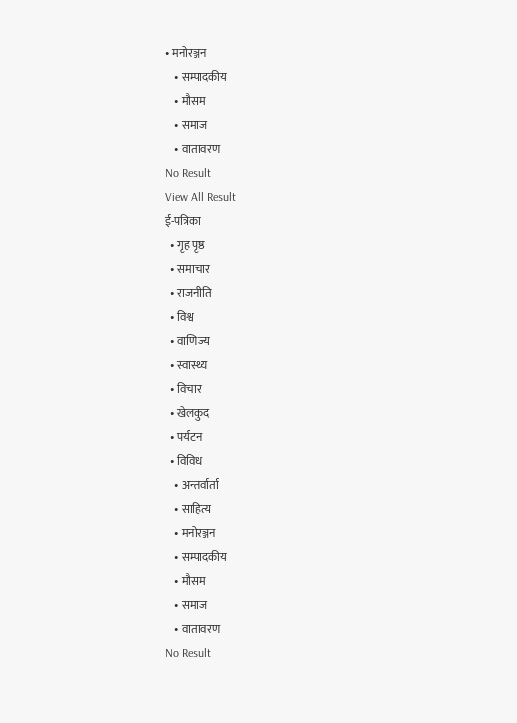• मनोरञ्जन
    • सम्पादकीय
    • मौसम
    • समाज
    • वातावरण
No Result
View All Result
ई-पत्रिका
  • गृह पृष्ठ
  • समाचार
  • राजनीति
  • विश्व
  • वाणिज्य
  • स्वास्थ्य
  • विचार
  • खेलकुद
  • पर्यटन
  • विविध
    • अन्तर्वार्ता
    • साहित्य
    • मनोरञ्जन
    • सम्पादकीय
    • मौसम
    • समाज
    • वातावरण
No Result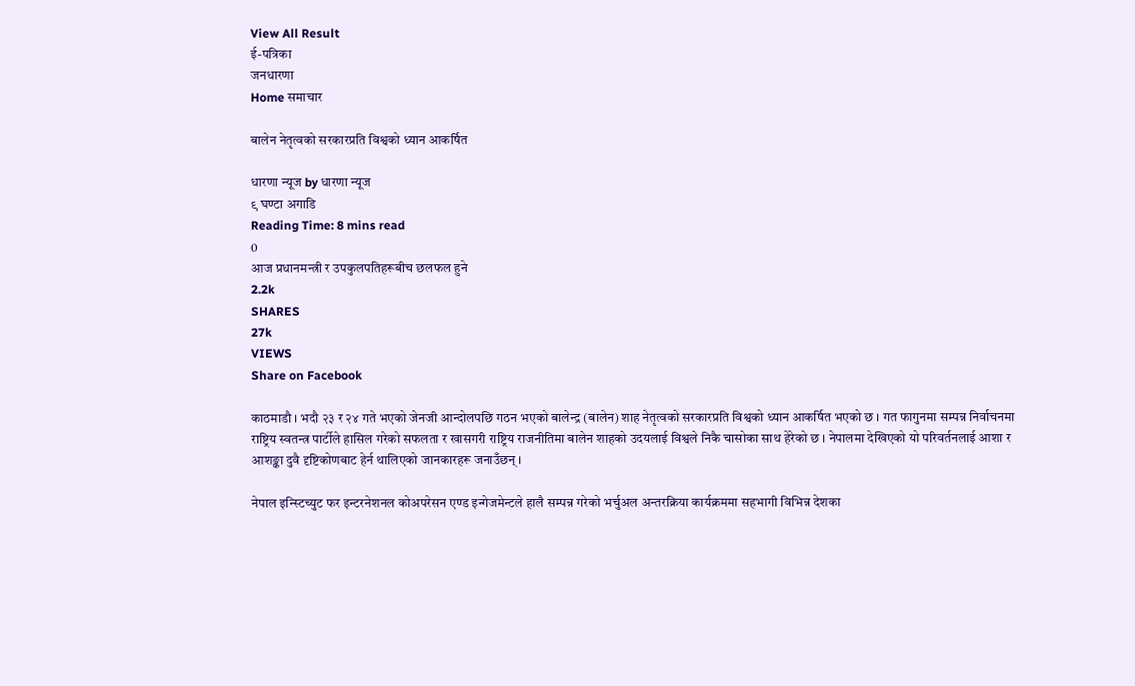View All Result
ई-पत्रिका
जनधारणा
Home समाचार

बालेन नेतृत्वको सरकारप्रति विश्वको ध्यान आकर्षित

धारणा न्यूज by धारणा न्यूज
९ घण्टा अगाडि
Reading Time: 8 mins read
0
आज प्रधानमन्त्री र उपकुलपतिहरूबीच छलफल हुने
2.2k
SHARES
27k
VIEWS
Share on Facebook

काठमाडौ । भदौ २३ र २४ गते भएको जेनजी आन्दोलपछि गठन भएको बालेन्द्र (बालेन) शाह नेतृत्वको सरकारप्रति विश्वको ध्यान आकर्षित भएको छ । गत फागुनमा सम्पन्न निर्वाचनमा राष्ट्रिय स्वतन्त्र पार्टीले हासिल गरेको सफलता र खासगरी राष्ट्रिय राजनीतिमा बालेन शाहको उदयलाई विश्वले निकै चासोका साथ हेरेको छ । नेपालमा देखिएको यो परिवर्तनलाई आशा र आशङ्का दुवै दृष्टिकोणबाट हेर्न थालिएको जानकारहरू जनाउँछन् ।

नेपाल इन्स्टिच्युट फर इन्टरनेशनल कोअपरेसन एण्ड इन्गेजमेन्टले हालै सम्पन्न गरेको भर्चुअल अन्तरक्रिया कार्यक्रममा सहभागी विभिन्न देशका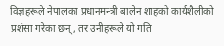विज्ञहरूले नेपालका प्रधानमन्त्री बालेन शाहको कार्यशैलीको प्रशंसा गरेका छन्, तर उनीहरूले यो गति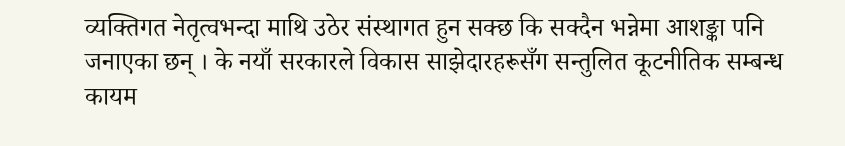व्यक्तिगत नेतृत्वभन्दा माथि उठेर संस्थागत हुन सक्छ कि सक्दैन भन्नेमा आशङ्का पनि जनाएका छन् । के नयाँ सरकारले विकास साझेदारहरूसँग सन्तुलित कूटनीतिक सम्बन्ध कायम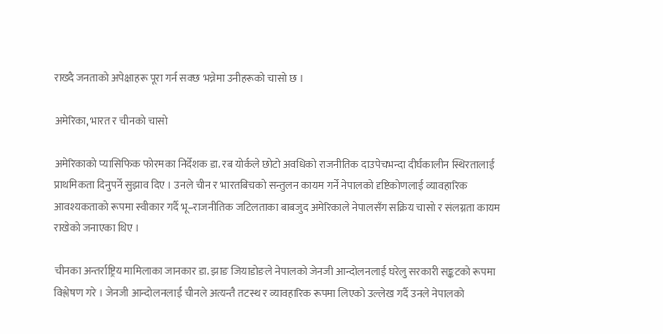राख्दै जनताको अपेक्षाहरू पूरा गर्न सक्छ भन्नेमा उनीहरूको चासो छ ।

अमेरिका, भारत र चीनको चासो

अमेरिकाको प्यासिफिक फोरमका निर्देशक डा. रब योर्कले छोटो अवधिको राजनीतिक दाउपेचभन्दा दीर्घकालीन स्थिरतालाई प्राथमिकता दिनुपर्ने सुझाव दिए । उनले चीन र भारतबिचको सन्तुलन कायम गर्ने नेपालको दृष्टिकोणलाई व्यावहारिक आवश्यकताको रूपमा स्वीकार गर्दै भू–राजनीतिक जटिलताका बाबजुद अमेरिकाले नेपालसँग सक्रिय चासो र संलग्नता कायम राखेको जनाएका थिए ।

चीनका अन्तर्राष्ट्रिय मामिलाका जानकार डा. झाङ जियाडोङले नेपालको जेनजी आन्दोलनलाई घरेलु सरकारी सङ्कटको रूपमा विश्लेषण गरे । जेनजी आन्दोलनलाई चीनले अत्यन्तै तटस्थ र व्यावहारिक रूपमा लिएको उल्लेख गर्दै उनले नेपालको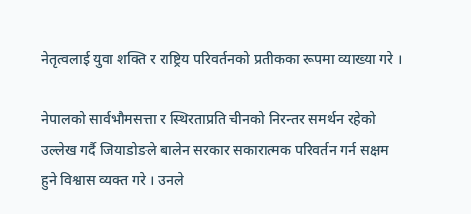नेतृत्वलाई युवा शक्ति र राष्ट्रिय परिवर्तनको प्रतीकका रूपमा व्याख्या गरे ।

नेपालको सार्वभौमसत्ता र स्थिरताप्रति चीनको निरन्तर समर्थन रहेको उल्लेख गर्दै जियाडोङले बालेन सरकार सकारात्मक परिवर्तन गर्न सक्षम हुने विश्वास व्यक्त गरे । उनले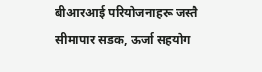बीआरआई परियोजनाहरू जस्तै सीमापार सडक, ऊर्जा सहयोग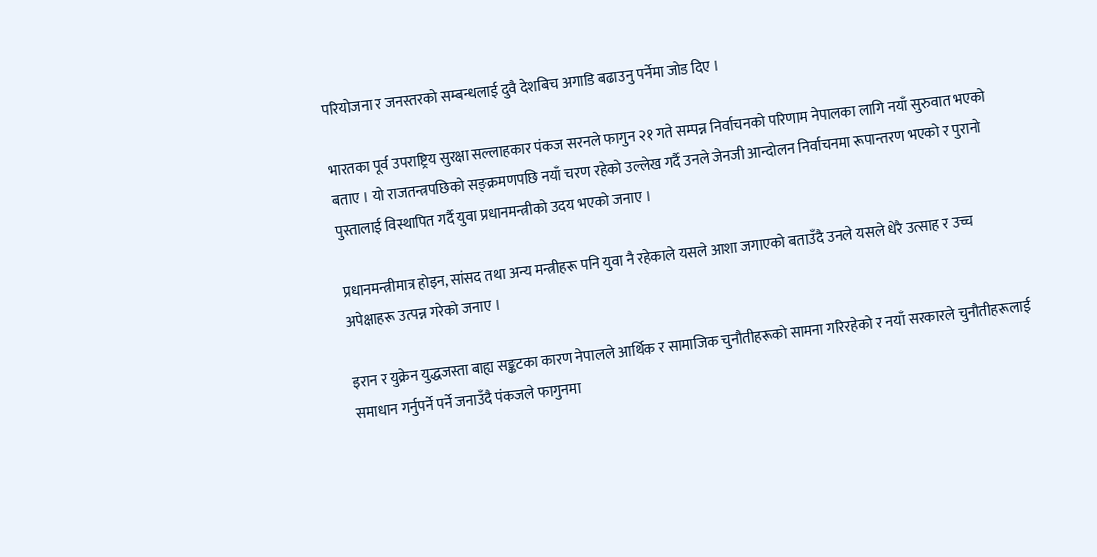परियोजना र जनस्तरको सम्बन्धलाई दुवै देशबिच अगाडि बढाउनु पर्नेमा जोड दिए ।

भारतका पूर्व उपराष्ट्रिय सुरक्षा सल्लाहकार पंकज सरनले फागुन २१ गते सम्पन्न निर्वाचनको परिणाम नेपालका लागि नयाँ सुरुवात भएको बताए । यो राजतन्त्रपछिको सङ्क्रमणपछि नयाँ चरण रहेको उल्लेख गर्दै उनले जेनजी आन्दोलन निर्वाचनमा रूपान्तरण भएको र पुरानो पुस्तालाई विस्थापित गर्दै युवा प्रधानमन्त्रीको उदय भएको जनाए ।

प्रधानमन्त्रीमात्र होइन, सांसद तथा अन्य मन्त्रीहरू पनि युवा नै रहेकाले यसले आशा जगाएको बताउँदै उनले यसले धेरै उत्साह र उच्च अपेक्षाहरू उत्पन्न गरेको जनाए ।

इरान र युक्रेन युद्धजस्ता बाह्य सङ्कटका कारण नेपालले आर्थिक र सामाजिक चुनौतीहरूको सामना गरिरहेको र नयाँ सरकारले चुनौतीहरूलाई समाधान गर्नुपर्ने पर्ने जनाउँदै पंकजले फागुनमा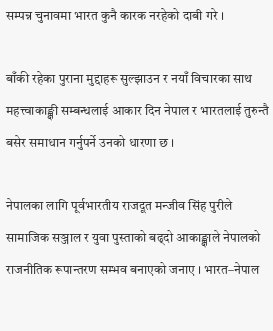सम्पन्न चुनावमा भारत कुनै कारक नरहेको दाबी गरे ।

बाँकी रहेका पुराना मुद्दाहरू सुल्झाउन र नयाँ विचारका साथ महत्त्वाकाङ्क्षी सम्बन्धलाई आकार दिन नेपाल र भारतलाई तुरुन्तै बसेर समाधान गर्नुपर्ने उनको धारणा छ ।

नेपालका लागि पूर्वभारतीय राजदूत मन्जीव सिंह पुरीले सामाजिक सञ्जाल र युवा पुस्ताको बढ्दो आकाङ्क्षाले नेपालको राजनीतिक रूपान्तरण सम्भव बनाएको जनाए । भारत–नेपाल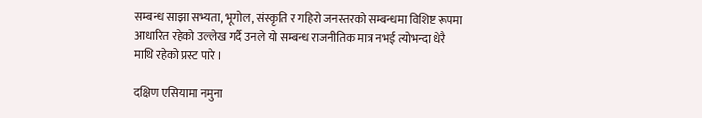सम्बन्ध साझा सभ्यता, भूगोल, संस्कृति र गहिरो जनस्तरको सम्बन्धमा विशिष्ट रूपमा आधारित रहेको उल्लेख गर्दै उनले यो सम्बन्ध राजनीतिक मात्र नभई त्योभन्दा धेरै माथि रहेको प्रस्ट पारे ।

दक्षिण एसियामा नमुना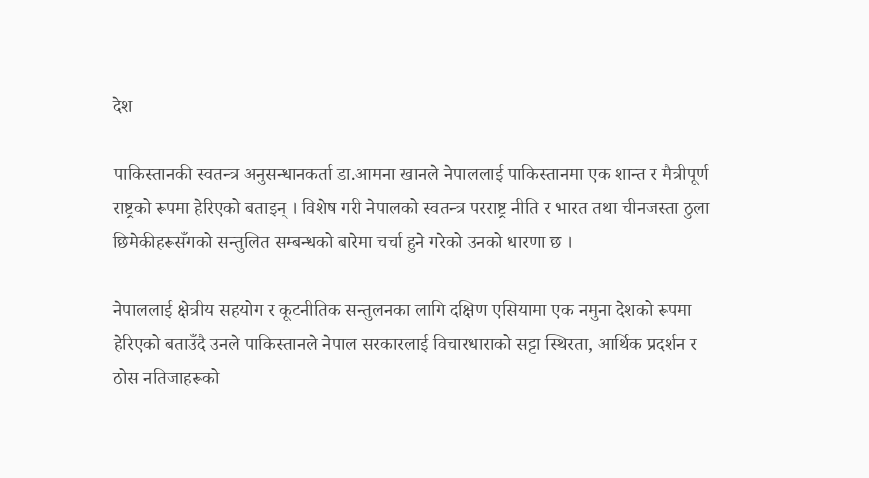देश

पाकिस्तानकी स्वतन्त्र अनुसन्धानकर्ता डा.आमना खानले नेपाललाई पाकिस्तानमा एक शान्त र मैत्रीपूर्ण राष्ट्रको रूपमा हेरिएको बताइन् । विशेष गरी नेपालको स्वतन्त्र परराष्ट्र नीति र भारत तथा चीनजस्ता ठुला छिमेकीहरूसँगको सन्तुलित सम्बन्धको बारेमा चर्चा हुने गरेको उनको धारणा छ ।

नेपाललाई क्षेत्रीय सहयोग र कूटनीतिक सन्तुलनका लागि दक्षिण एसियामा एक नमुना देशको रूपमा हेरिएको बताउँदै उनले पाकिस्तानले नेपाल सरकारलाई विचारधाराको सट्टा स्थिरता, आर्थिक प्रदर्शन र ठोस नतिजाहरूको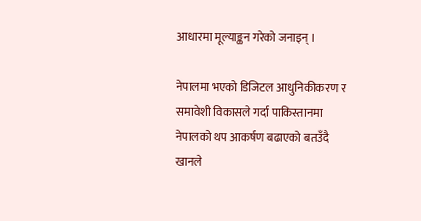आधारमा मूल्याङ्कन गरेको जनाइन् ।

नेपालमा भएको डिजिटल आधुनिकीकरण र समावेशी विकासले गर्दा पाकिस्तानमा नेपालको थप आकर्षण बढाएको बतउँदै खानले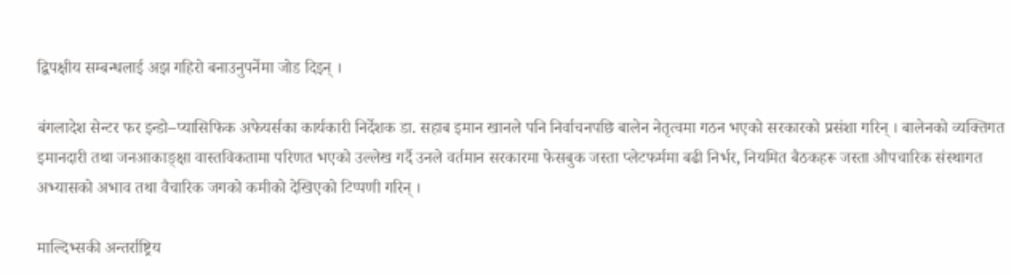द्विपक्षीय सम्बन्धलाई अझ गहिरो बनाउनुपर्नेमा जोड दिइन् ।

बंगलादेश सेन्टर फर इन्डो–प्यासिफिक अफेयर्सका कार्यकारी निर्देशक डा. सहाब इमान खानले पनि निर्वाचनपछि बालेन नेतृत्वमा गठन भएको सरकारको प्रसंशा गरिन् । बालेनको व्यक्तिगत इमानदारी तथा जनआकाङ्क्षा वास्तविकतामा परिणत भएको उल्लेख गर्दै उनले वर्तमान सरकारमा फेसबुक जस्ता प्लेटफर्ममा बढी निर्भर, नियमित बैठकहरू जस्ता औपचारिक संस्थागत अभ्यासको अभाव तथा वैचारिक जगको कमीको देखिएको टिप्पणी गरिन् ।

माल्दिभ्सकी अन्तर्राष्ट्रिय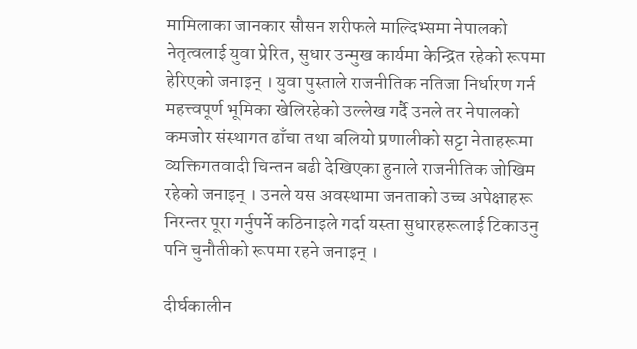मामिलाका जानकार सौसन शरीफले माल्दिभ्समा नेपालको नेतृत्वलाई युवा प्रेरित, सुधार उन्मुख कार्यमा केन्द्रित रहेको रूपमा हेरिएको जनाइन् । युवा पुस्ताले राजनीतिक नतिजा निर्धारण गर्न महत्त्वपूर्ण भूमिका खेलिरहेको उल्लेख गर्दै उनले तर नेपालको कमजोर संस्थागत ढाँचा तथा बलियो प्रणालीको सट्टा नेताहरूमा व्यक्तिगतवादी चिन्तन बढी देखिएका हुनाले राजनीतिक जोखिम रहेको जनाइन् । उनले यस अवस्थामा जनताको उच्च अपेक्षाहरू निरन्तर पूरा गर्नुपर्ने कठिनाइले गर्दा यस्ता सुधारहरूलाई टिकाउनु पनि चुनौतीको रूपमा रहने जनाइन् ।

दीर्घकालीन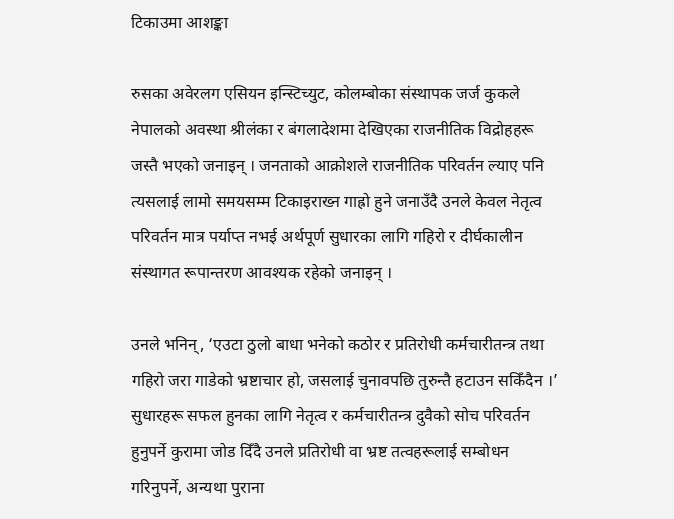टिकाउमा आशङ्का

रुसका अवेरलग एसियन इन्स्टिच्युट, कोलम्बोका संस्थापक जर्ज कुकले नेपालको अवस्था श्रीलंका र बंगलादेशमा देखिएका राजनीतिक विद्रोहहरू जस्तै भएको जनाइन् । जनताको आक्रोशले राजनीतिक परिवर्तन ल्याए पनि त्यसलाई लामो समयसम्म टिकाइराख्न गाह्रो हुने जनाउँदै उनले केवल नेतृत्व परिवर्तन मात्र पर्याप्त नभई अर्थपूर्ण सुधारका लागि गहिरो र दीर्घकालीन संस्थागत रूपान्तरण आवश्यक रहेको जनाइन् ।

उनले भनिन्, ‘एउटा ठुलो बाधा भनेको कठोर र प्रतिरोधी कर्मचारीतन्त्र तथा गहिरो जरा गाडेको भ्रष्टाचार हो, जसलाई चुनावपछि तुरुन्तै हटाउन सकिँदैन ।’ सुधारहरू सफल हुनका लागि नेतृत्व र कर्मचारीतन्त्र दुवैको सोच परिवर्तन हुनुपर्ने कुरामा जोड दिँदै उनले प्रतिरोधी वा भ्रष्ट तत्वहरूलाई सम्बोधन गरिनुपर्ने, अन्यथा पुराना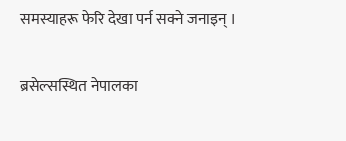समस्याहरू फेरि देखा पर्न सक्ने जनाइन् ।

ब्रसेल्सस्थित नेपालका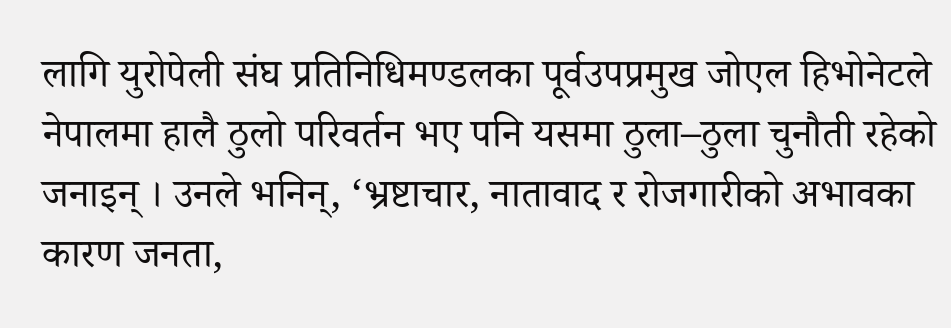लागि युरोपेली संघ प्रतिनिधिमण्डलका पूर्वउपप्रमुख जोएल हिभोनेटले नेपालमा हालै ठुलो परिवर्तन भए पनि यसमा ठुला–ठुला चुनौती रहेको जनाइन् । उनले भनिन्, ‘भ्रष्टाचार, नातावाद र रोजगारीको अभावका कारण जनता,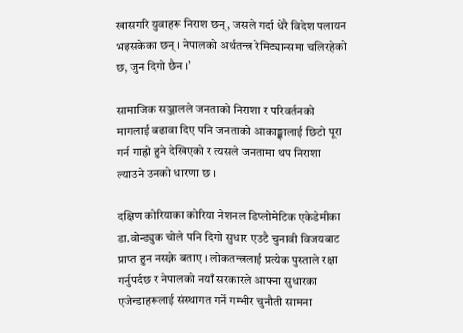खासगरि युवाहरू निराश छन्, जसले गर्दा धेरै विदेश पलायन भइसकेका छन् । नेपालको अर्थतन्त्र रेमिट्यान्समा चलिरहेको छ, जुन दिगो छैन ।’

सामाजिक सञ्जालले जनताको निराशा र परिवर्तनको मागलाई बढावा दिए पनि जनताको आकाङ्क्षालाई छिटो पूरा गर्न गाह्रो हुने देखिएको र त्यसले जनतामा थप निराशा ल्याउने उनको धारणा छ ।

दक्षिण कोरियाका कोरिया नेशनल डिप्लोमेटिक एकेडेमीका डा.वोन्ड्युक चोले पनि दिगो सुधार एउटै चुनावी विजयबाट प्राप्त हुन नसक्ने बताए । लोकतन्त्रलाई प्रत्येक पुस्ताले रक्षा गर्नुपर्दछ र नेपालको नयाँ सरकारले आफ्ना सुधारका एजेन्डाहरूलाई संस्थागत गर्ने गम्भीर चुनौती सामना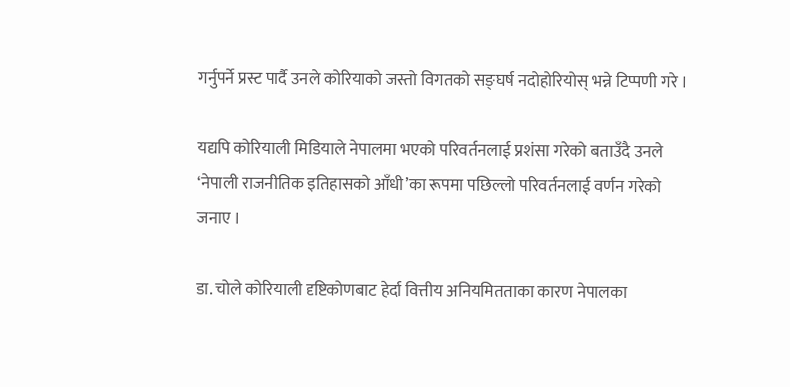गर्नुपर्ने प्रस्ट पार्दै उनले कोरियाको जस्तो विगतको सङ्घर्ष नदोहोरियोस् भन्ने टिप्पणी गरे ।

यद्यपि कोरियाली मिडियाले नेपालमा भएको परिवर्तनलाई प्रशंसा गरेको बताउँदै उनले ‘नेपाली राजनीतिक इतिहासको आँधी’का रूपमा पछिल्लो परिवर्तनलाई वर्णन गरेको जनाए ।

डा. चोले कोरियाली दृष्टिकोणबाट हेर्दा वित्तीय अनियमितताका कारण नेपालका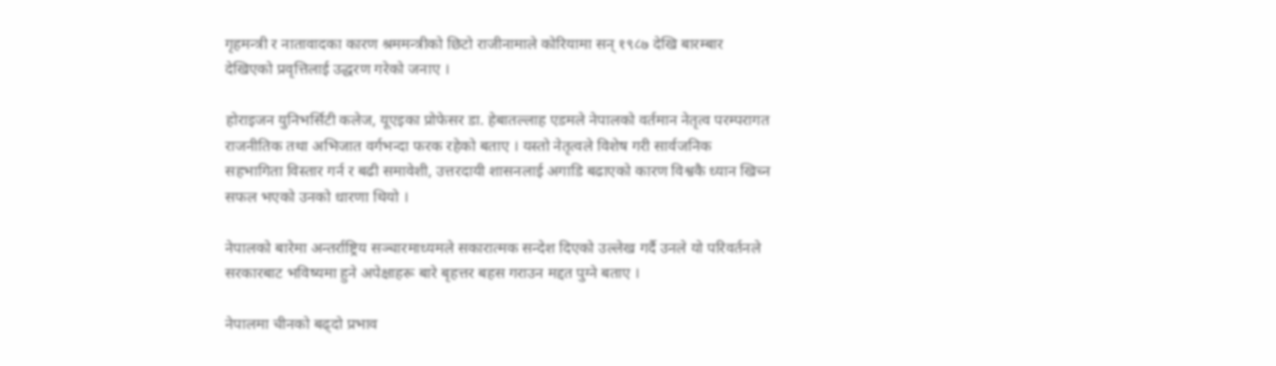गृहमन्त्री र नातावादका कारण श्रममन्त्रीको छिटो राजीनामाले कोरियामा सन् १९८७ देखि बारम्बार देखिएको प्रवृत्तिलाई उद्धरण गरेको जनाए ।

होराइजन युनिभर्सिटी कलेज, यूएइका प्रोफेसर डा. हेबातल्लाह एडमले नेपालको वर्तमान नेतृत्व परम्परागत राजनीतिक तथा अभिजात वर्गभन्दा फरक रहेको बताए । यस्तो नेतृत्वले विशेष गरी सार्वजनिक सहभागिता विस्तार गर्न र बढी समावेशी, उत्तरदायी शासनलाई अगाडि बढाएको कारण विश्वकै ध्यान खिच्न सफल भएको उनको धारणा थियो ।

नेपालको बारेमा अन्तर्राष्ट्रिय सञ्चारमाध्यमले सकारात्मक सन्देश दिएको उल्लेख गर्दै उनले यो परिवर्तनले सरकारबाट भविष्यमा हुने अपेक्षाहरू बारे बृहत्तर बहस गराउन मद्दत पुग्ने बताए ।

नेपालमा चीनको बढ्दो प्रभाव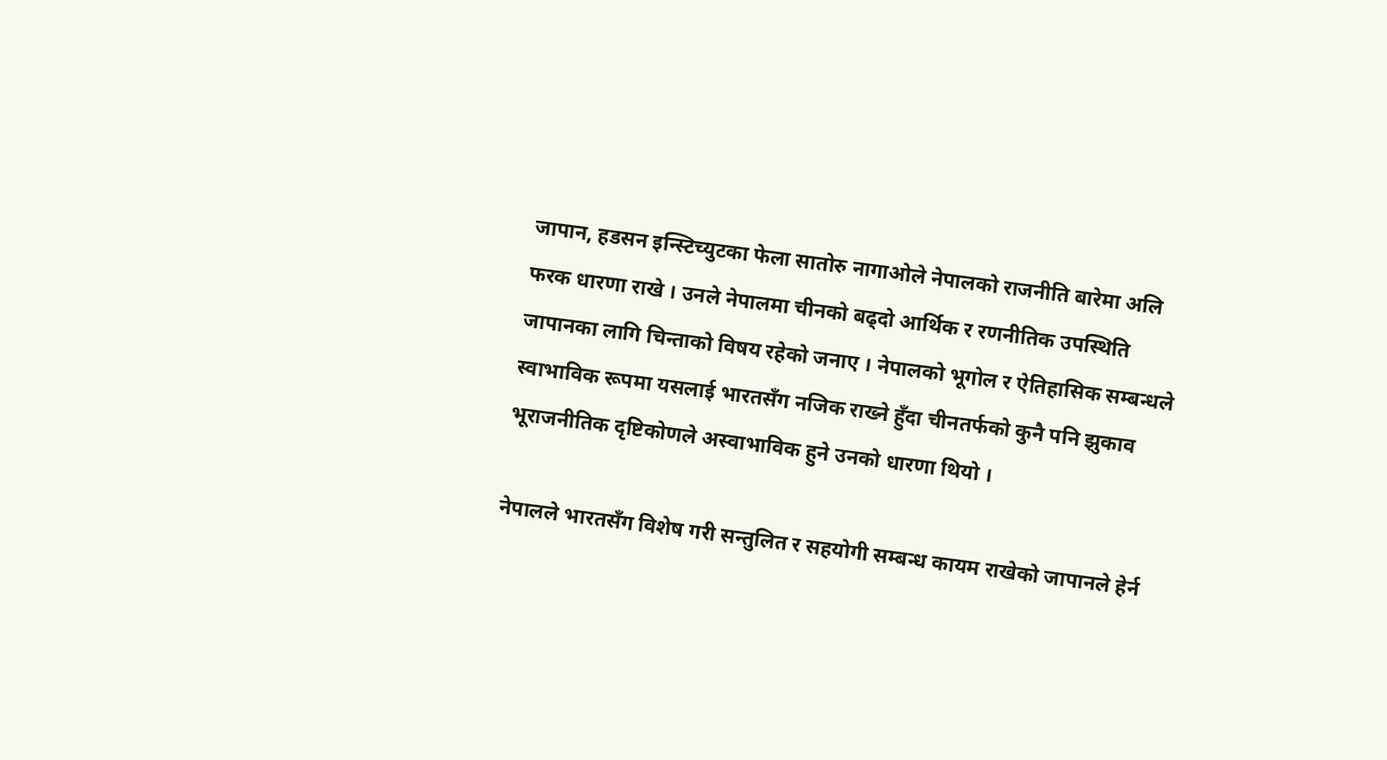जापान, हडसन इन्स्टिच्युटका फेला सातोरु नागाओले नेपालको राजनीति बारेमा अलि फरक धारणा राखे । उनले नेपालमा चीनको बढ्दो आर्थिक र रणनीतिक उपस्थिति जापानका लागि चिन्ताको विषय रहेको जनाए । नेपालको भूगोल र ऐतिहासिक सम्बन्धले स्वाभाविक रूपमा यसलाई भारतसँग नजिक राख्ने हुँदा चीनतर्फको कुनै पनि झुकाव भूराजनीतिक दृष्टिकोणले अस्वाभाविक हुने उनको धारणा थियो ।

नेपालले भारतसँग विशेष गरी सन्तुलित र सहयोगी सम्बन्ध कायम राखेको जापानले हेर्न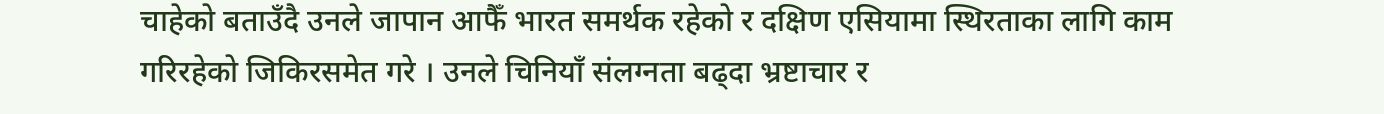चाहेको बताउँदै उनले जापान आफैँ भारत समर्थक रहेको र दक्षिण एसियामा स्थिरताका लागि काम गरिरहेको जिकिरसमेत गरे । उनले चिनियाँ संलग्नता बढ्दा भ्रष्टाचार र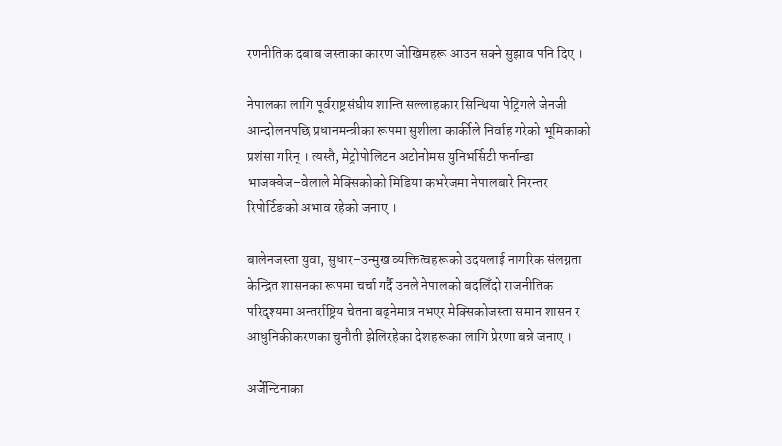रणनीतिक दबाब जस्ताका कारण जोखिमहरू आउन सक्ने सुझाव पनि दिए ।

नेपालका लागि पूर्वराष्ट्रसंघीय शान्ति सल्लाहकार सिन्थिया पेट्रिगले जेनजी आन्दोलनपछि प्रधानमन्त्रीका रूपमा सुशीला कार्कीले निर्वाह गरेको भूमिकाको प्रशंसा गरिन् । त्यस्तै, मेट्रोपोलिटन अटोनोमस युनिभर्सिटी फर्नान्डा भाजक्वेज–वेलाले मेक्सिकोको मिडिया कभरेजमा नेपालबारे निरन्तर रिपोर्टिङको अभाव रहेको जनाए ।

बालेनजस्ता युवा, सुधार–उन्मुख व्यक्तित्वहरूको उदयलाई नागरिक संलग्नता केन्द्रित शासनका रूपमा चर्चा गर्दै उनले नेपालको बदलिँदो राजनीतिक परिदृश्यमा अन्तर्राष्ट्रिय चेतना बढ्नेमात्र नभएर मेक्सिकोजस्ता समान शासन र आधुनिकीकरणका चुनौती झेलिरहेका देशहरूका लागि प्रेरणा बन्ने जनाए ।

अर्जेन्टिनाका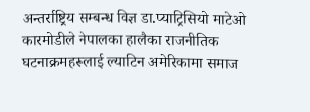अन्तर्राष्ट्रिय सम्बन्ध विज्ञ डा.प्याट्रिसियो माटेओ कारमोडीले नेपालका हालैका राजनीतिक घटनाक्रमहरूलाई ल्याटिन अमेरिकामा समाज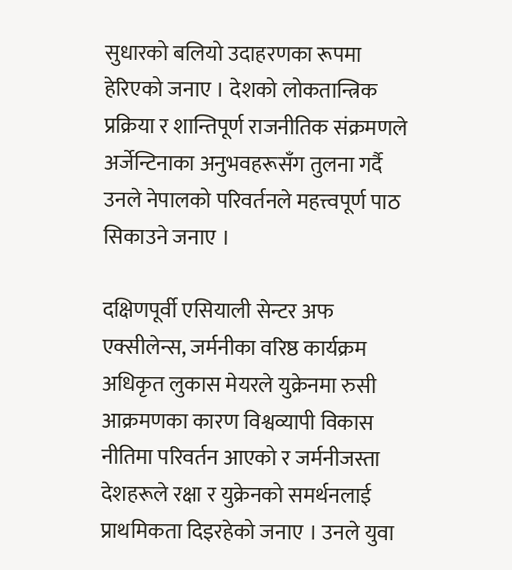सुधारको बलियो उदाहरणका रूपमा हेरिएको जनाए । देशको लोकतान्त्रिक प्रक्रिया र शान्तिपूर्ण राजनीतिक संक्रमणले अर्जेन्टिनाका अनुभवहरूसँग तुलना गर्दै उनले नेपालको परिवर्तनले महत्त्वपूर्ण पाठ सिकाउने जनाए ।

दक्षिणपूर्वी एसियाली सेन्टर अफ एक्सीलेन्स, जर्मनीका वरिष्ठ कार्यक्रम अधिकृत लुकास मेयरले युक्रेनमा रुसी आक्रमणका कारण विश्वव्यापी विकास नीतिमा परिवर्तन आएको र जर्मनीजस्ता देशहरूले रक्षा र युक्रेनको समर्थनलाई प्राथमिकता दिइरहेको जनाए । उनले युवा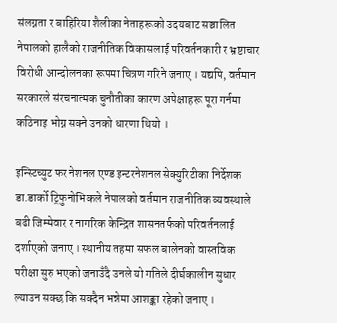संलग्नता र बाहिरिया शैलीका नेताहरूको उदयबाट सञ्चालित नेपालको हालैको राजनीतिक विकासलाई परिवर्तनकारी र भ्रष्टाचार विरोधी आन्दोलनका रूपमा चित्रण गरिने जनाए । यद्यपि, वर्तमान सरकारले संरचनात्मक चुनौतीका कारण अपेक्षाहरू पूरा गर्नमा कठिनाइ भोग्न सक्ने उनको धारणा थियो ।

इन्स्टिच्युट फर नेशनल एण्ड इन्टरनेशनल सेक्युरिटीका निर्देशक डा.डार्को ट्रिफुनोभिकले नेपालको वर्तमान राजनीतिक व्यवस्थाले बढी जिम्मेवार र नागरिक केन्द्रित शासनतर्फको परिवर्तनलाई दर्शाएको जनाए । स्थानीय तहमा सफल बालेनको वास्तविक परीक्षा सुरु भएको जनाउँदै उनले यो गतिले दीर्घकालीन सुधार ल्याउन सक्छ कि सक्दैन भन्नेमा आशङ्का रहेको जनाए ।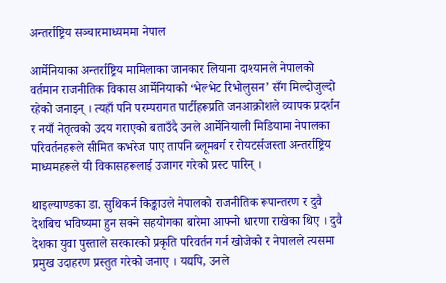अन्तर्राष्ट्रिय सञ्चारमाध्यममा नेपाल

आर्मेनियाका अन्तर्राष्ट्रिय मामिलाका जानकार लियाना दाश्यानले नेपालको वर्तमान राजनीतिक विकास आर्मेनियाको ‘भेल्भेट रिभोलुसन’ सँग मिल्दोजुल्दो रहेको जनाइन् । त्यहाँ पनि परम्परागत पार्टीहरूप्रति जनआक्रोशले व्यापक प्रदर्शन र नयाँ नेतृत्वको उदय गराएको बताउँदै उनले आर्मेनियाली मिडियामा नेपालका परिवर्तनहरूले सीमित कभरेज पाए तापनि ब्लूमबर्ग र रोयटर्सजस्ता अन्तर्राष्ट्रिय माध्यमहरूले यी विकासहरूलाई उजागर गरेको प्रस्ट पारिन् ।

थाइल्याण्डका डा. सुथिकर्न किङ्काउले नेपालको राजनीतिक रूपान्तरण र दुवै देशबिच भविष्यमा हुन सक्ने सहयोगका बारेमा आफ्नो धारणा राखेका थिए । दुवै देशका युवा पुस्ताले सरकारको प्रकृति परिवर्तन गर्न खोजेको र नेपालले त्यसमा प्रमुख उदाहरण प्रस्तुत गरेको जनाए । यद्यपि, उनले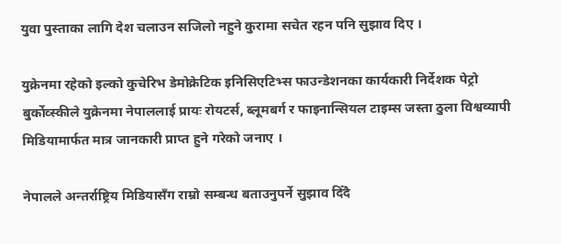युवा पुस्ताका लागि देश चलाउन सजिलो नहुने कुरामा सचेत रहन पनि सुझाव दिए ।

युक्रेनमा रहेको इल्को कुचेरिभ डेमोक्रेटिक इनिसिएटिभ्स फाउन्डेशनका कार्यकारी निर्देशक पेट्रो बुर्कोव्स्कीले युक्रेनमा नेपाललाई प्रायः रोयटर्स, ब्लूमबर्ग र फाइनान्सियल टाइम्स जस्ता ठुला विश्वव्यापी मिडियामार्फत मात्र जानकारी प्राप्त हुने गरेको जनाए ।

नेपालले अन्तर्राष्ट्रिय मिडियासँग राम्रो सम्बन्ध बताउनुपर्ने सुझाव दिँदै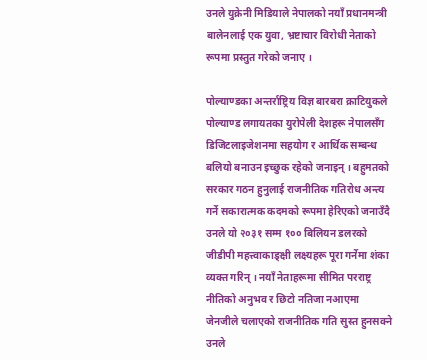उनले युक्रेनी मिडियाले नेपालको नयाँ प्रधानमन्त्री बालेनलाई एक युवा, भ्रष्टाचार विरोधी नेताको रूपमा प्रस्तुत गरेको जनाए ।

पोल्याण्डका अन्तर्राष्ट्रिय विज्ञ बारबरा क्राटियुकले पोल्याण्ड लगायतका युरोपेली देशहरू नेपालसँग डिजिटलाइजेशनमा सहयोग र आर्थिक सम्बन्ध बलियो बनाउन इच्छुक रहेको जनाइन् । बहुमतको सरकार गठन हुनुलाई राजनीतिक गतिरोध अन्त्य गर्ने सकारात्मक कदमको रूपमा हेरिएको जनाउँदै उनले यो २०३१ सम्म १०० बिलियन डलरको जीडीपी महत्त्वाकाङ्क्षी लक्ष्यहरू पूरा गर्नेमा शंका व्यक्त गरिन् । नयाँ नेताहरूमा सीमित परराष्ट्र नीतिको अनुभव र छिटो नतिजा नआएमा जेनजीले चलाएको राजनीतिक गति सुस्त हुनसक्ने उनले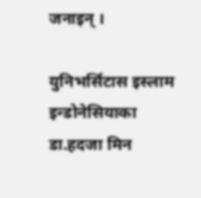जनाइन् ।

युनिभर्सिटास इस्लाम इन्डोनेसियाका डा.हदजा मिन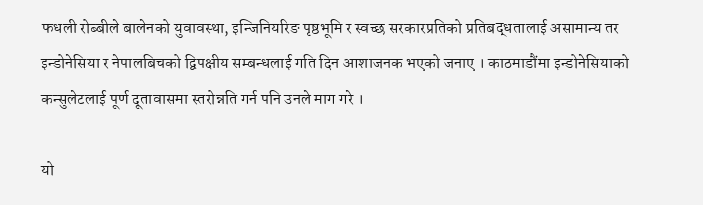फधली रोब्बीले बालेनको युवावस्था, इन्जिनियरिङ पृष्ठभूमि र स्वच्छ सरकारप्रतिको प्रतिबद्धतालाई असामान्य तर इन्डोनेसिया र नेपालबिचको द्विपक्षीय सम्बन्धलाई गति दिन आशाजनक भएको जनाए । काठमाडौंमा इन्डोनेसियाको कन्सुलेटलाई पूर्ण दूतावासमा स्तरोन्नति गर्न पनि उनले माग गरे ।

यो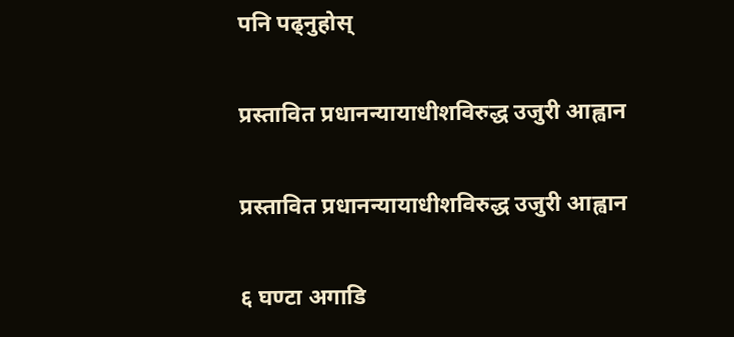पनि पढ्नुहोस्

प्रस्तावित प्रधानन्यायाधीशविरुद्ध उजुरी आह्वान

प्रस्तावित प्रधानन्यायाधीशविरुद्ध उजुरी आह्वान

६ घण्टा अगाडि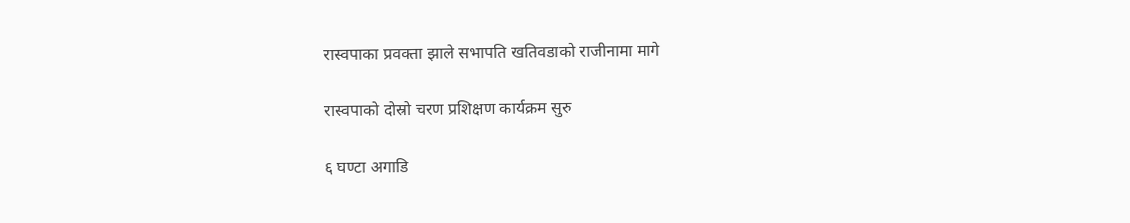रास्वपाका प्रवक्ता झाले सभापति खतिवडाको राजीनामा मागे

रास्वपाको दोस्रो चरण प्रशिक्षण कार्यक्रम सुरु

६ घण्टा अगाडि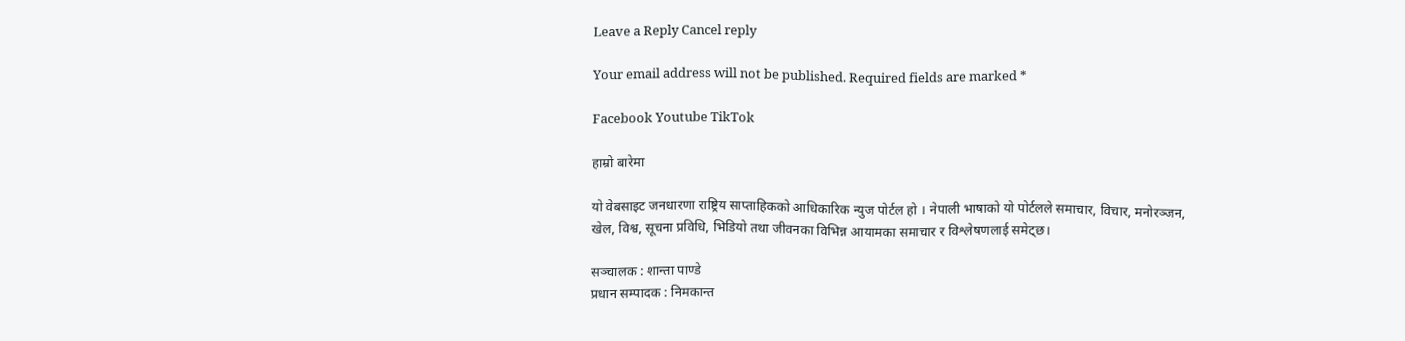Leave a Reply Cancel reply

Your email address will not be published. Required fields are marked *

Facebook Youtube TikTok

हाम्रो बारेमा

यो वेबसाइट जनधारणा राष्ट्रिय साप्ताहिकको आधिकारिक न्युज पोर्टल हो । नेपाली भाषाको यो पोर्टलले समाचार, विचार, मनोरञ्जन, खेल, विश्व, सूचना प्रविधि, भिडियो तथा जीवनका विभिन्न आयामका समाचार र विश्लेषणलाई समेट्छ।

सञ्चालक : शान्ता पाण्डे
प्रधान सम्पादक : निमकान्त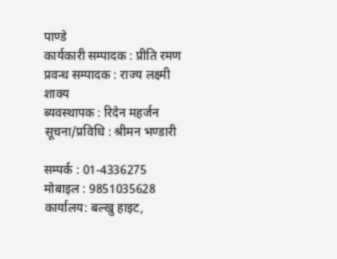पाण्डे
कार्यकारी सम्पादक : प्रीति रमण
प्रवन्ध सम्पादक : राज्य लक्ष्मी शाक्य
ब्यवस्थापक : रिदेन महर्जन
सूचना/प्रविधि : श्रीमन भण्डारी

सम्पर्क : 01-4336275
मोबाइल : 9851035628
कार्यालय: बल्खु हाइट,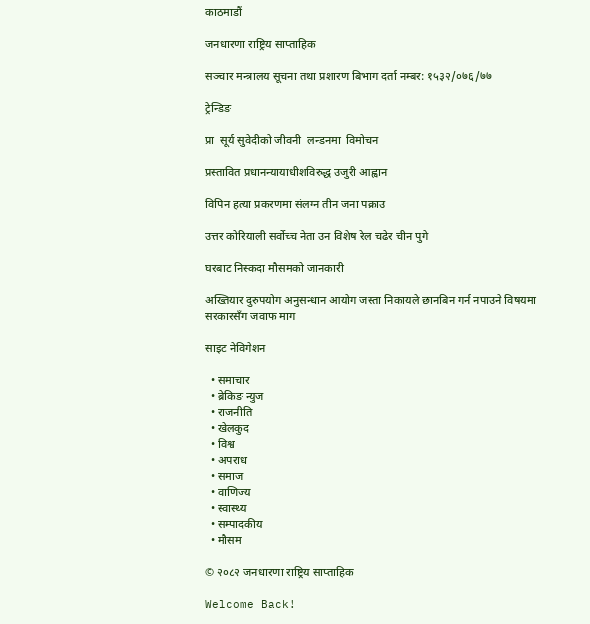काठमाडौं

जनधारणा राष्ट्रिय साप्ताहिक

सञ्चार मन्त्रालय सूचना तथा प्रशारण बिभाग दर्ता नम्बर: १५३२/०७६/७७

ट्रेन्डिङ

प्रा  सूर्य सुवेदीको जीवनी  लन्डनमा  विमोचन

प्रस्तावित प्रधानन्यायाधीशविरुद्ध उजुरी आह्वान

विपिन हत्या प्रकरणमा संलग्न तीन जना पक्राउ

उत्तर कोरियाली सर्वोच्च नेता उन विशेष रेल चढेर चीन पुगे

घरबाट निस्कदा मौसमको जानकारी

अख्तियार दुरुपयोग अनुसन्धान आयोग जस्ता निकायले छानबिन गर्न नपाउने विषयमा सरकारसँग जवाफ माग

साइट नेविगेशन

  • समाचार
  • ब्रेकिङ न्युज
  • राजनीति
  • खेलकुद
  • विश्व
  • अपराध
  • समाज
  • वाणिज्य
  • स्वास्थ्य
  • सम्पादकीय
  • मौसम

© २०८२ जनधारणा राष्ट्रिय साप्ताहिक

Welcome Back!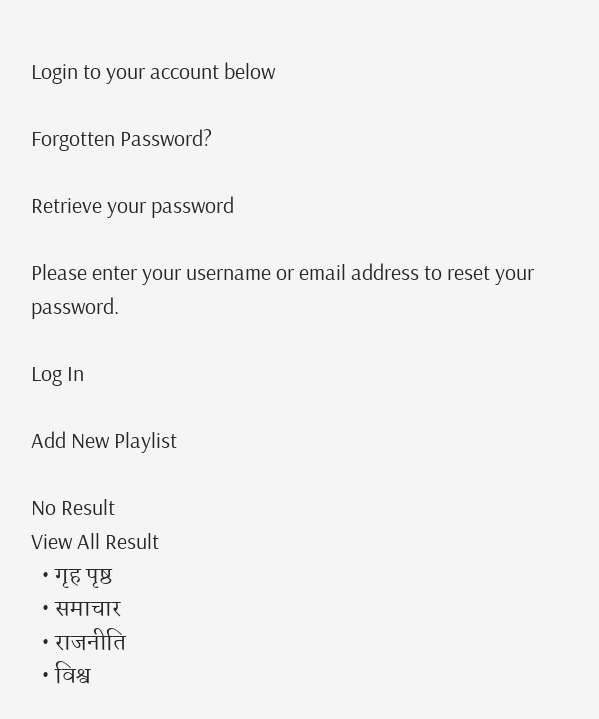Login to your account below

Forgotten Password?

Retrieve your password

Please enter your username or email address to reset your password.

Log In

Add New Playlist

No Result
View All Result
  • गृह पृष्ठ
  • समाचार
  • राजनीति
  • विश्व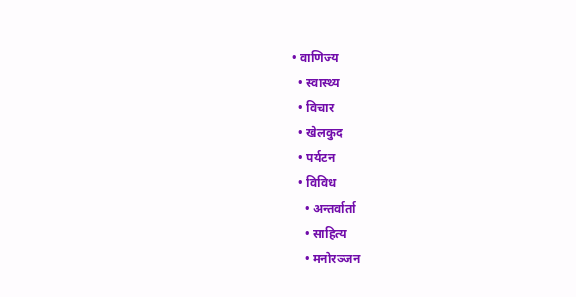• वाणिज्य
  • स्वास्थ्य
  • विचार
  • खेलकुद
  • पर्यटन
  • विविध
    • अन्तर्वार्ता
    • साहित्य
    • मनोरञ्जन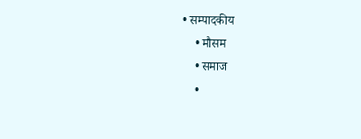• सम्पादकीय
    • मौसम
    • समाज
    •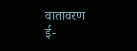वातावरण
ई-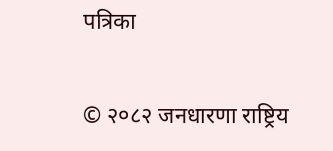पत्रिका

© २०८२ जनधारणा राष्ट्रिय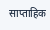साप्ताहिक